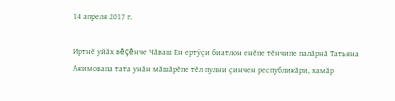14 апреля 2017 г.

Иртнĕ уйăх вĕçĕнче Чăваш Ен ертÿçи биатлон енĕпе тĕнчипе палăрнă Татьяна Акимовапа тата унăн мăшăрĕпе тĕл пулни çинчен республикăри, хамăр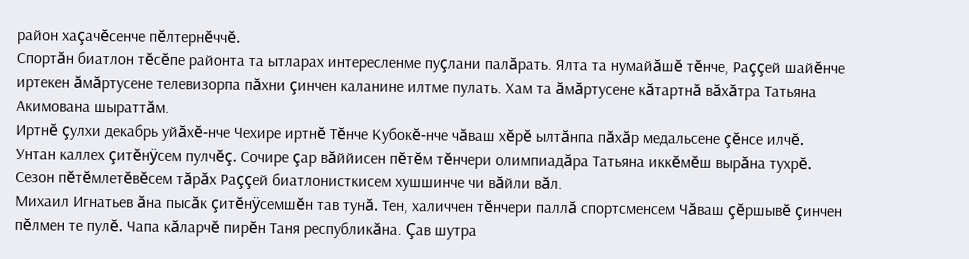район хаçачĕсенче пĕлтернĕччĕ.
Спортăн биатлон тĕсĕпе районта та ытларах интересленме пуçлани палăрать. Ялта та нумайăшĕ тĕнче, Раççей шайĕнче иртекен ăмăртусене телевизорпа пăхни çинчен каланине илтме пулать. Хам та ăмăртусене кăтартнă вăхăтра Татьяна Акимована шыраттăм.
Иртнĕ çулхи декабрь уйăхĕ-нче Чехире иртнĕ Тĕнче Кубокĕ-нче чăваш хĕрĕ ылтăнпа пăхăр медальсене çĕнсе илчĕ. Унтан каллех çитĕнÿсем пулчĕç. Сочире çар вăййисен пĕтĕм тĕнчери олимпиадăра Татьяна иккĕмĕш вырăна тухрĕ. Сезон пĕтĕмлетĕвĕсем тăрăх Раççей биатлонисткисем хушшинче чи вăйли вăл.
Михаил Игнатьев ăна пысăк çитĕнÿсемшĕн тав тунă. Тен, халиччен тĕнчери паллă спортсменсем Чăваш çĕршывĕ çинчен пĕлмен те пулĕ. Чапа кăларчĕ пирĕн Таня республикăна. Çав шутра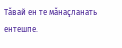Тăвай ен те мăнаçланать ентешпе.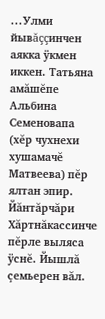...Улми йывăççинчен аякка ÿкмен иккен. Татьяна амăшĕпе Альбина Семеновапа (хĕр чухнехи хушамачĕ Матвеева) пĕр ялтан эпир. Йăнтăрчăри Хăртнăкассинче пĕрле выляса ÿснĕ. Йышлă çемьерен вăл.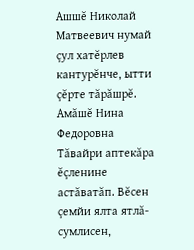Ашшĕ Николай Матвеевич нумай çул хатĕрлев кантурĕнче, ытти çĕрте тăрăшрĕ. Амăшĕ Нина Федоровна Тăвайри аптекăра ĕçленине астăватăп. Вĕсен çемйи ялта ятлă-сумлисен,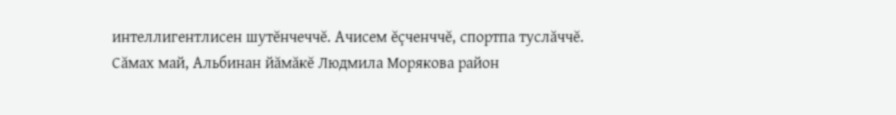интеллигентлисен шутĕнчеччĕ. Ачисем ĕçченччĕ, спортпа туслăччĕ. Сăмах май, Альбинан йăмăкĕ Людмила Морякова район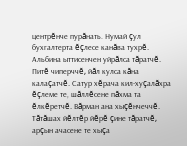центрĕнче пурăнать. Нумай çул бухгалтерта ĕçлесе канăва тухрĕ.
Альбина ыттисенчен уйрăлса тăратчĕ. Питĕ чиперччĕ, йăл кулса кăна калаçатчĕ. Сатур хĕрача кил-хуçалăхра ĕçлеме те, шăллĕсене пăхма та ĕлкĕретчĕ. Вăрман ана хыçĕнчеччĕ. Тăтăшах йĕлтĕр йĕрĕ çине тăратчĕ, арçын ачасене те хыçа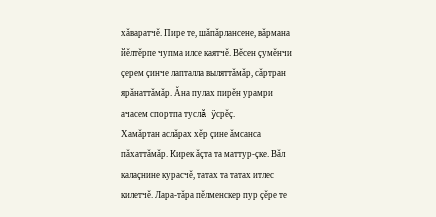хăваратчĕ. Пире те, шăпăрлансене, вăрмана йĕлтĕрпе чупма илсе каятчĕ. Вĕсен çумĕнчи çерем çинче лапталла выляттăмăр, сăртран ярăнаттăмăр. Ăна пулах пирĕн урамри ачасем спортпа туслă ÿсрĕç.
Хамăртан аслăрах хĕр çине ăмсанса пăхаттăмăр. Кирек ăçта та маттур-çке. Вăл калаçнине курасчĕ, татах та татах итлес килетчĕ. Лара-тăра пĕлменскер пур çĕре те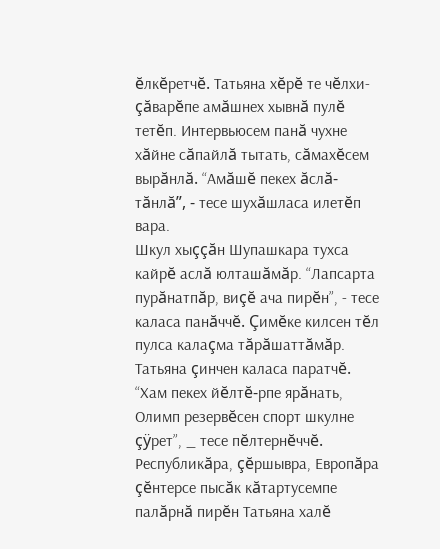ĕлкĕретчĕ. Татьяна хĕрĕ те чĕлхи-çăварĕпе амăшнех хывнă пулĕ тетĕп. Интервьюсем панă чухне хăйне сăпайлă тытать, сăмахĕсем вырăнлă. “Амăшĕ пекех ăслă-тăнлă”, - тесе шухăшласа илетĕп вара.
Шкул хыççăн Шупашкара тухса кайрĕ аслă юлташăмăр. “Лапсарта пурăнатпăр, виçĕ ача пирĕн”, - тесе каласа панăччĕ. Çимĕке килсен тĕл пулса калаçма тăрăшаттăмăр. Татьяна çинчен каласа паратчĕ. “Хам пекех йĕлтĕ-рпе ярăнать, Олимп резервĕсен спорт шкулне çÿрет”, _ тесе пĕлтернĕччĕ. Республикăра, çĕршывра, Европăра çĕнтерсе пысăк кăтартусемпе палăрнă пирĕн Татьяна халĕ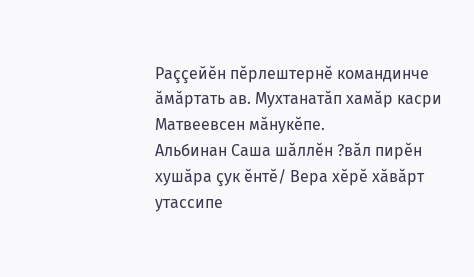Раççейĕн пĕрлештернĕ командинче ăмăртать ав. Мухтанатăп хамăр касри Матвеевсен мăнукĕпе.
Альбинан Саша шăллĕн ?вăл пирĕн хушăра çук ĕнтĕ/ Вера хĕрĕ хăвăрт утассипе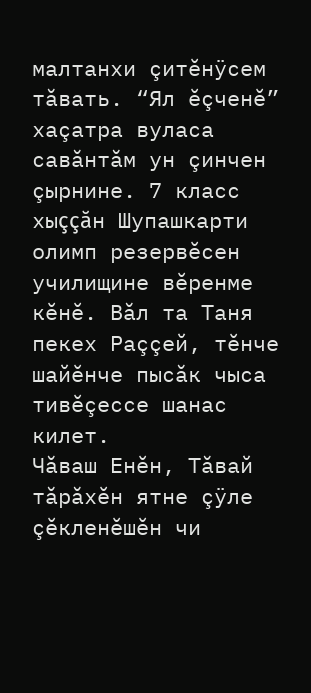малтанхи çитĕнÿсем тăвать. “Ял ĕçченĕ” хаçатра вуласа савăнтăм ун çинчен çырнине. 7 класс хыççăн Шупашкарти олимп резервĕсен училищине вĕренме кĕнĕ. Вăл та Таня пекех Раççей, тĕнче шайĕнче пысăк чыса тивĕçессе шанас килет.
Чăваш Енĕн, Тăвай тăрăхĕн ятне çÿле çĕкленĕшĕн чи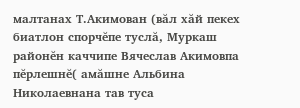малтанах Т.Акимован (вăл хăй пекех биатлон спорчĕпе туслă, Муркаш районĕн каччипе Вячеслав Акимовпа пĕрлешнĕ( амăшне Альбина Николаевнана тав туса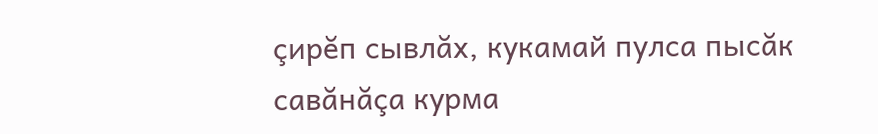çирĕп сывлăх, кукамай пулса пысăк савăнăçа курма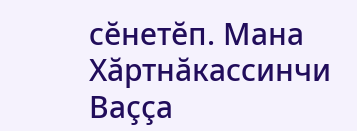сĕнетĕп. Мана Хăртнăкассинчи Ваççа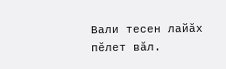Вали тесен лайăх пĕлет вăл.